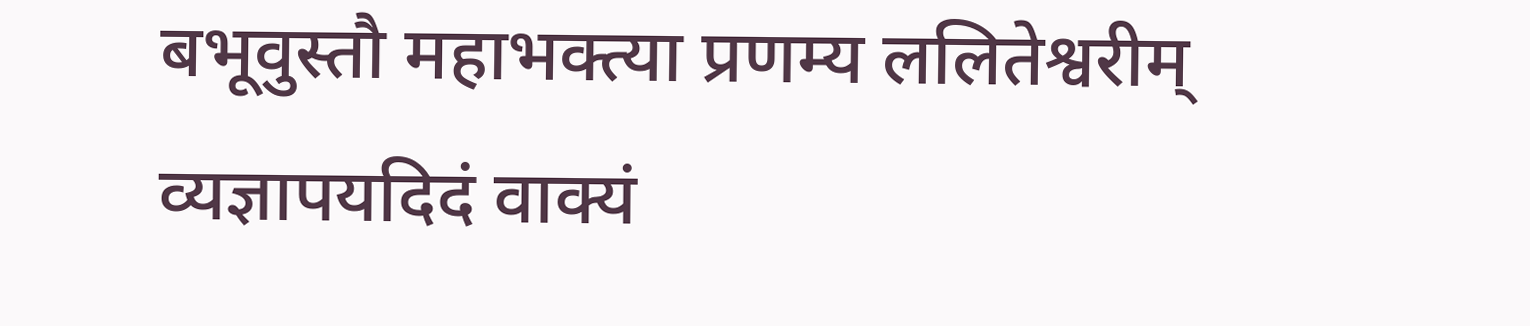बभूवुस्तौ महाभक्त्या प्रणम्य ललितेश्वरीम्
व्यज्ञापयदिदं वाक्यं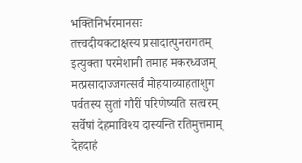भक्तिनिर्भरमानसः
तत्त्वदीयकटाक्षस्य प्रसादात्पुनरागतम्
इत्युक्ता परमेशानी तमाह मकरध्वजम्
मत्प्रसादाज्जगत्सर्वं मोहयाव्याहताशुग
पर्वतस्य सुतां गौरीं परिणेष्यति सत्वरम्
सर्वेषां देहमाविश्य दास्यन्ति रतिमुत्तमाम्
देहदाहं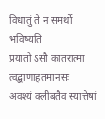विधातुं ते न समर्थो भविष्यति
प्रयातो ऽसौ कातरात्मा त्वद्बाणाहतमानसः
अवश्यं क्लीबतैव स्यात्तेषां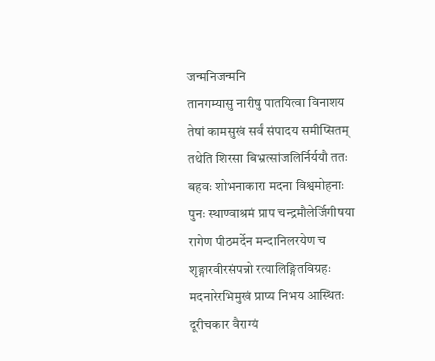जन्मनिजन्मनि
तानगम्यासु नारीषु पातयित्वा विनाशय
तेषां कामसुखं सर्वं संपादय समीप्सितम्
तथेति शिरसा बिभ्रत्सांजलिर्निर्ययौ ततः
बहवः शोभनाकारा मदना विश्वमोहनाः
पुनः स्थाण्वाश्रमं प्राप चन्द्रमौलेर्जिगीषया
रागेण पीठमर्देन मन्दानिलरयेण च
शृङ्गारवीरसंपन्नो रत्यालिङ्गितविग्रहः
मदनारेरभिमुखं प्राप्य निभय आस्थितः
दूरीचकार वैराग्यं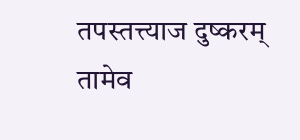तपस्तत्त्याज दुष्करम्
तामेव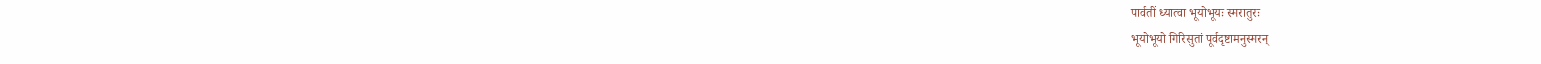पार्वतीं ध्यात्वा भूयोभूयः स्मरातुरः
भूयोभूयो गिरिसुतां पूर्वदृष्टामनुस्मरन्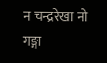न चन्द्ररेखा नो गङ्गा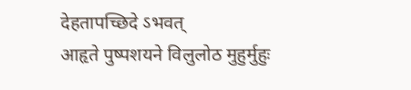देहतापच्छिदे ऽभवत्
आहृते पुष्पशयने विलुलोठ मुहुर्मुहुः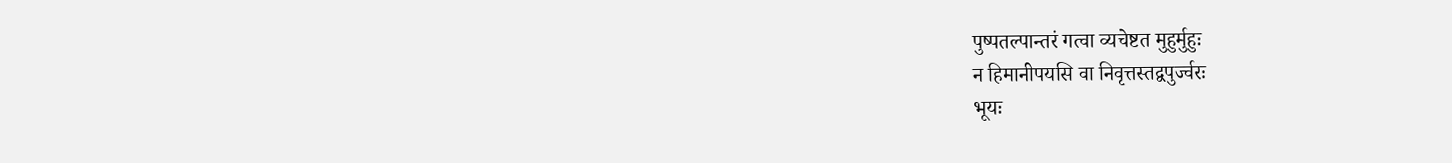पुष्पतल्पान्तरं गत्वा व्यचेष्टत मुहुर्मुहुः
न हिमानीपयसि वा निवृत्तस्तद्वपुर्ज्वरः
भूयः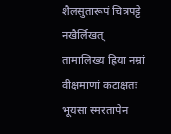शैलसुतारूपं चित्रपट्टे नखैर्लिखत्
तामालिख्य ह्रिया नम्रां वीक्षमाणां कटाक्षतः
भूयसा स्मरतापेन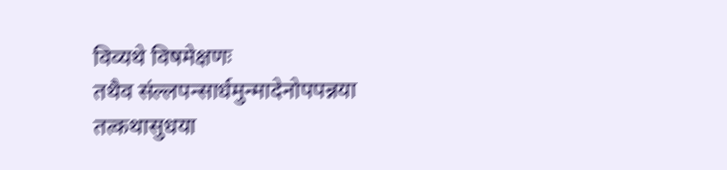विव्यथे विषमेक्षणः
तथैव संल्लपन्सार्धमुन्मादेनोपपन्नया
तत्कथासुधया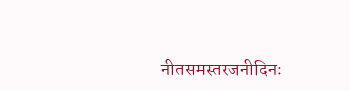नीतसमस्तरजनीदिनः